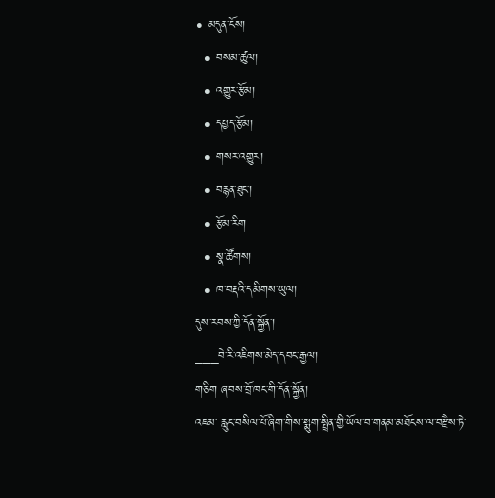• མདུན་ངོས།
  • བསམ་ཚུལ།
  • འགྱུར་རྩོམ།
  • དཔྱད་རྩོམ།
  • གསར་འགྱུར།
  • བརྙན་ཐུང་།
  • རྩོམ་རིག
  • སྣ་ཚོགས།
  • ཁ་བརྡའི་དམིགས་ཡུལ།
དུས་རབས་ཀྱི་དོན་སྐྱོན་།
___བེ་རི་འཇིགས་མེད་དབང་རྒྱལ།
གཅིག ཞབས་བྲོ་ཁང་གི་དོན་སྐྱོན།
འཇམ་ རླུང་བསིལ་པོ་ཞིག་གིས་སྨུག་སྤྲིན་གྱི་ཡོལ་བ་གནམ་མཐོངས་ལ་བརྫཻས་ཏེ་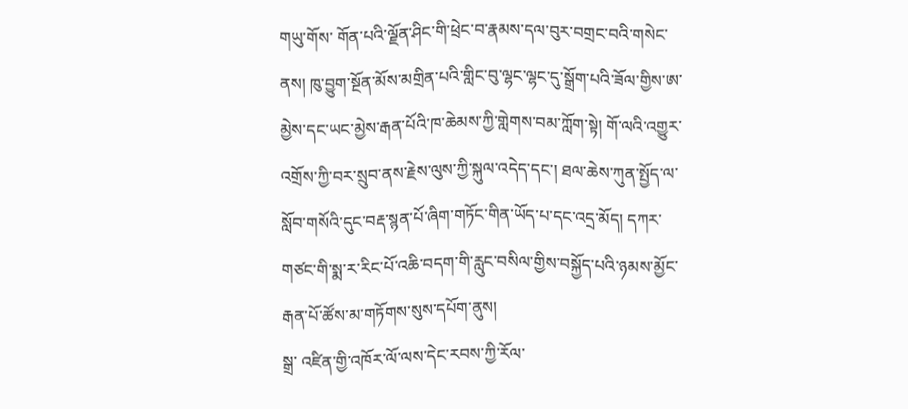གཡུ་གོས་ གོན་པའི་ལྗོན་ཤིང་གི་ཕྲེང་བ་རྣམས་དལ་བུར་བགྲང་བའི་གསེང་ནས། ཁུ་བྱུག་སྔོན་མོས་མགྲིན་པའི་གླིང་བུ་ལྷང་ལྷང་དུ་སྒྲོག་པའི་ཟོལ་གྱིས་ཨ་མྱེས་དང་ཡང་མྱེས་རྒན་པོའི་ཁ་ཆེམས་ཀྱི་གླེགས་བམ་ཀློག་སྟེ། གོ་ལའི་འགྱུར་འགྲོས་ཀྱི་བར་སྲུབ་ནས་རྗེས་ལུས་ཀྱི་སྐུལ་འདེད་དང་། ཐལ་ཆེས་ཀུན་སྤྱོད་ལ་སློབ་གསོའི་དུང་བརྡ་སྙན་པོ་ཞིག་གཏོང་གིན་ཡོད་པ་དང་འདྲ་མོད། དཀར་གཙང་གི་སྨ་ར་རིང་པོ་འཆི་བདག་གི་རླུང་བསིལ་གྱིས་བསྐྱོད་པའི་ཉམས་མྱོང་རྒན་པོ་ཚོས་མ་གཏོགས་སུས་དཔོག་ནུས།
སྒྲ་ འཛིན་གྱི་འཁོར་ལོ་ལས་དེང་རབས་ཀྱི་རོལ་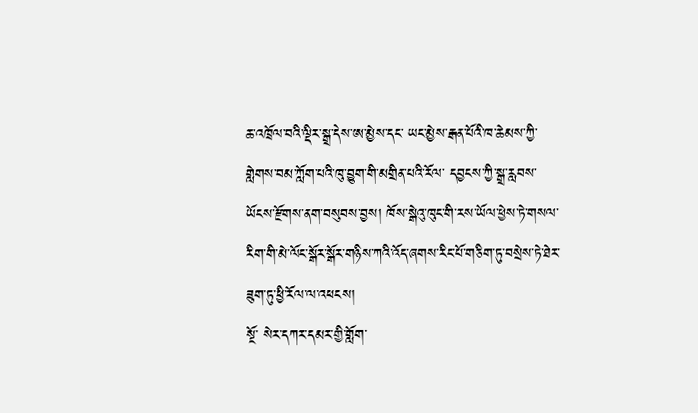ཆ་འཁྲོལ་བའི་ལྡིར་སྒྲ་དེས་ཨ་མྱེས་དང་ ཡང་མྱེས་རྒན་པོའི་ཁ་ཆེམས་ཀྱི་གླེགས་བམ་ཀློག་པའི་ཁུ་བྱུག་གི་མགྲིན་པའི་རོལ་ དབྱངས་ཀྱི་སྒྲ་རླབས་ཡོངས་རྫོགས་ནག་བསུབས་བྱས། ཁོས་སྒེའུ་ཁུང་གི་རས་ཡོལ་ཕྱེས་ཏེ་གསལ་རིག་གི་མེ་ལོང་སྒོར་སྒོར་གཉིས་ཀའི་འོད་ཞགས་རིང་པོ་གཅིག་ཏུ་བསྲེས་ཏེ་ཐེར་ཟུག་ཏུ་ཕྱི་རོལ་ལ་འཕངས།
སྔོ་ སེར་དཀར་དམར་གྱི་གློག་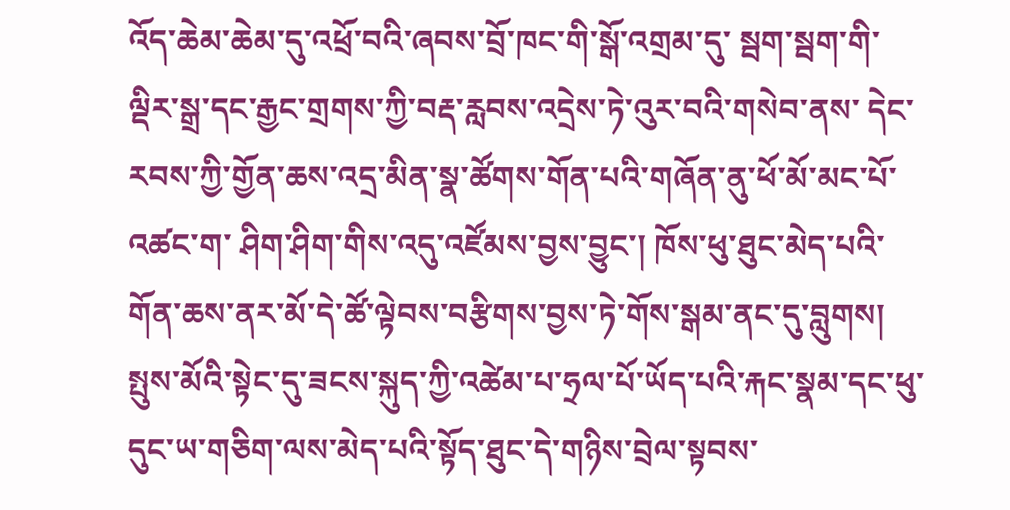འོད་ཆེམ་ཆེམ་དུ་འཕྲོ་བའི་ཞབས་བྲོ་ཁང་གི་སྒོ་འགྲམ་དུ་ སྦག་སྦག་གི་ལྡིར་སྒྲ་དང་རྒྱང་གྲགས་ཀྱི་བརྡ་རླབས་འདྲེས་ཏེ་འུར་བའི་གསེབ་ནས་ དེང་རབས་ཀྱི་གྱོན་ཆས་འདྲ་མིན་སྣ་ཚོགས་གོན་པའི་གཞོན་ནུ་ཕོ་མོ་མང་པོ་འཚང་ག་ ཤིག་ཤིག་གིས་འདུ་འཛོམས་བྱས་བྱུང་། ཁོས་ཕུ་ཐུང་མེད་པའི་གོན་ཆས་ནར་མོ་དེ་ཚོ་ལྟེབས་བརྩིགས་བྱས་ཏེ་གོས་སྒམ་ནང་དུ་བླུགས། སྤུས་མོའི་སྟེང་དུ་ཟངས་སྐུད་ཀྱི་འཚེམ་པ་ཧྲལ་པོ་ཡོད་པའི་རྐང་སྣམ་དང་ཕུ་དུང་ཡ་གཅིག་ལས་མེད་པའི་སྟོད་ཐུང་དེ་གཉིས་བྲེལ་སྟབས་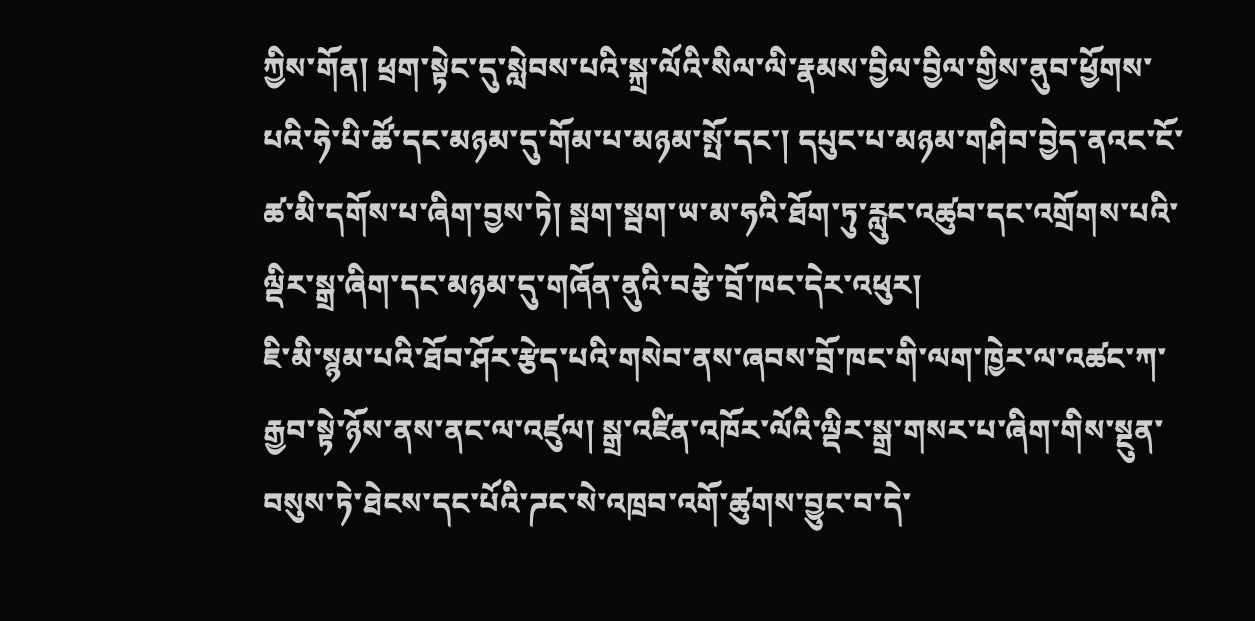ཀྱིས་གོན། ཕྲག་སྟེང་དུ་སླེབས་པའི་སྐྲ་ལོའི་སིལ་ལི་རྣམས་བྱིལ་བྱིལ་གྱིས་ནུབ་ཕྱོགས་པའི་ཧེ་པི་ཚོ་དང་མཉམ་དུ་གོམ་པ་མཉམ་སྤོ་དང་། དཔུང་པ་མཉམ་གཤིབ་བྱེད་ནའང་ངོ་ཚ་མི་དགོས་པ་ཞིག་བྱས་ཏེ། སྦག་སྦག་ཡ་མ་ཧའི་ཐོག་ཏུ་རླུང་འཚུབ་དང་འགྲོགས་པའི་ལྡིར་སྒྲ་ཞིག་དང་མཉམ་དུ་གཞོན་ནུའི་བརྩེ་བྲོ་ཁང་དེར་འཕུར།
ཇི་མི་སྙམ་པའི་ཐོབ་ཤོར་རྩེད་པའི་གསེབ་ནས་ཞབས་བྲོ་ཁང་གི་ལག་ཁྱེར་ལ་འཚང་ཀ་རྒྱབ་སྟེ་ཉོས་ནས་ནང་ལ་འཛུལ། སྒྲ་འཛིན་འཁོར་ལོའི་ལྡིར་སྒྲ་གསར་པ་ཞིག་གིས་སྔུན་བསུས་ཏེ་ཐེངས་དང་པོའི་ཌང་སེ་འཁྲབ་འགོ་ཚུགས་བྱུང་བ་དེ་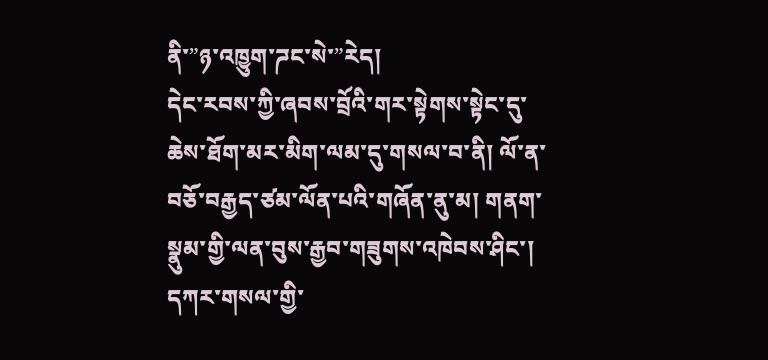ནི་”ཉ་འཁྱུག་ཌང་སེ་”རེད།
དེང་རབས་ཀྱི་ཞབས་བྲོའི་གར་སྟེགས་སྟེང་དུ་ཆེས་ཐོག་མར་མིག་ལམ་དུ་གསལ་བ་ནི། ལོ་ན་བཅོ་བརྒྱད་ཙམ་ལོན་པའི་གཞོན་ནུ་མ། གནག་སྣུམ་གྱི་ལན་བུས་རྒྱབ་གཟུགས་འཁེབས་ཤིང་། དཀར་གསལ་གྱི་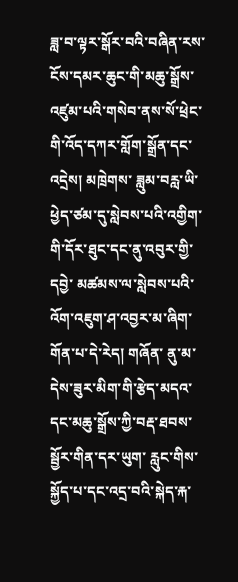ཟླ་བ་ལྟར་སྒོར་བའི་བཞིན་རས་ངོས་དམར་ཆུང་གི་མཆུ་སྒྲོས་འཛུམ་པའི་གསེབ་ནས་སོ་ཕྲེང་གི་འོད་དཀར་གློག་སྒྲོན་དང་འདྲེས། མཁྲེགས་ ཟླུམ་བརླ་ཡི་ཕྱེད་ཙམ་དུ་སླེབས་པའི་འགྱིག་གི་དོར་ཐུང་དང་ནུ་འབུར་གྱི་དབྱེ་ མཚམས་ལ་སླེབས་པའི་འོག་འཇུག་ཤ་འབྱར་མ་ཞིག་གོན་པ་དེ་རེད། གཞོན་ ནུ་མ་དེས་ཟུར་མིག་གི་རྩེད་མདའ་དང་མཆུ་སྒྲོས་ཀྱི་བརྡ་ཐབས་སྦྱོར་གིན་དར་ཡུག་ རླུང་གིས་སྐྱོད་པ་དང་འདྲ་བའི་སྐེད་རྐ་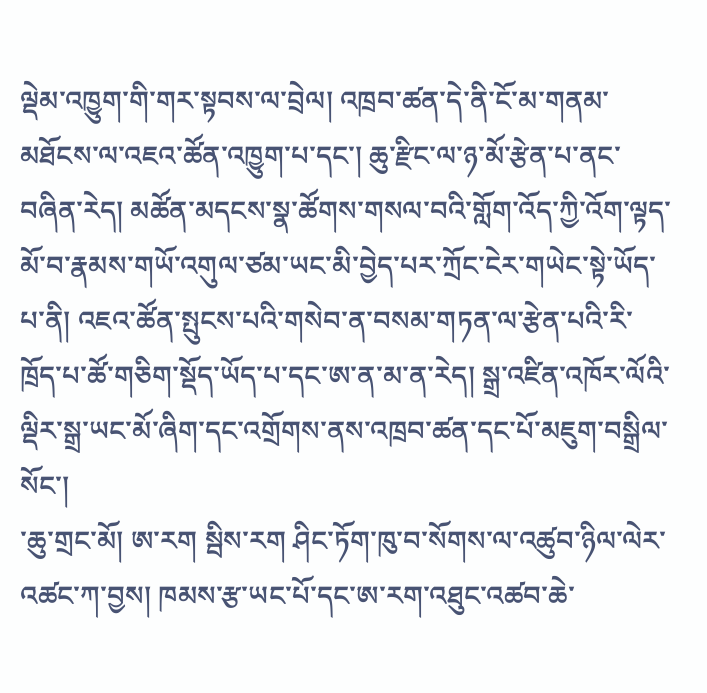ལྡེམ་འཁྱུག་གི་གར་སྟབས་ལ་བྲེལ། འཁྲབ་ཚན་དེ་ནི་ངོ་མ་གནམ་མཐོངས་ལ་འཇའ་ཚོན་འཁྱུག་པ་དང་། ཆུ་རྫིང་ལ་ཉ་མོ་རྩེན་པ་ནང་བཞིན་རེད། མཚོན་མདངས་སྣ་ཚོགས་གསལ་བའི་གློག་འོད་ཀྱི་འོག་ལྟད་མོ་བ་རྣམས་གཡོ་འགུལ་ཙམ་ཡང་མི་བྱེད་པར་ཀྲོང་ངེར་གཡེང་སྟེ་ཡོད་པ་ནི། འཇའ་ཚོན་སྤུངས་པའི་གསེབ་ན་བསམ་གཏན་ལ་རྩེན་པའི་རི་ཁྲོད་པ་ཚོ་གཅིག་སྡོད་ཡོད་པ་དང་ཨ་ན་མ་ན་རེད། སྒྲ་འཛིན་འཁོར་ལོའི་ལྡིར་སྒྲ་ཡང་མོ་ཞིག་དང་འགྲོགས་ནས་འཁྲབ་ཚན་དང་པོ་མཇུག་བསྒྲིལ་སོང་།
་ཆུ་གྲང་མོ། ཨ་རག སྦིས་རག ཤིང་ཏོག་ཁུ་བ་སོགས་ལ་འཚུབ་ཉིལ་ལེར་འཚང་ཀ་བྱས། ཁམས་རྩ་ཡང་པོ་དང་ཨ་རག་འཐུང་འཚབ་ཆེ་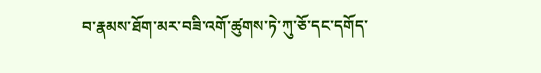བ་རྣམས་ཐོག་མར་བཟི་འགོ་ཚུགས་ཏེ་ཀུ་ཅོ་དང་དགོད་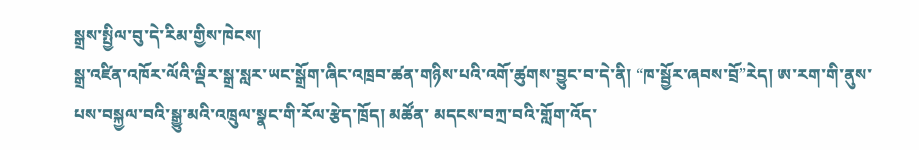སྒྲས་སྤྱིལ་བུ་དེ་རིམ་གྱིས་ཁེངས།
སྒྲ་འཛིན་འཁོར་ལོའི་ལྡིར་སྒྲ་སླར་ཡང་སྒྲོག་ཞིང་འཁྲབ་ཚན་གཉིས་པའི་འགོ་ཚུགས་བྱུང་བ་དེ་ནི། “ཁ་སྦྱོར་ཞབས་བྲོ”རེད། ཨ་རག་གི་ནུས་པས་བསྐྱལ་བའི་སྒྱུ་མའི་འཁྲུལ་སྣང་གི་རོལ་རྩེད་ཁྲོད། མཚོན་ མདངས་བཀྲ་བའི་གློག་འོད་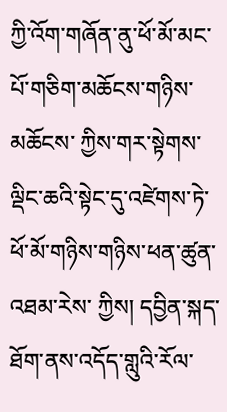ཀྱི་འོག་གཞོན་ནུ་ཕོ་མོ་མང་པོ་གཅིག་མཆོངས་གཉིས་མཆོངས་ ཀྱིས་གར་སྟེགས་ལྡིང་ཆའི་སྟེང་དུ་འཛེགས་ཏེ་ཕོ་མོ་གཉིས་གཉིས་ཕན་ཚུན་འཐམ་རེས་ ཀྱིས། དབྱིན་སྐད་ཐོག་ནས་འདོད་གླུའི་རོལ་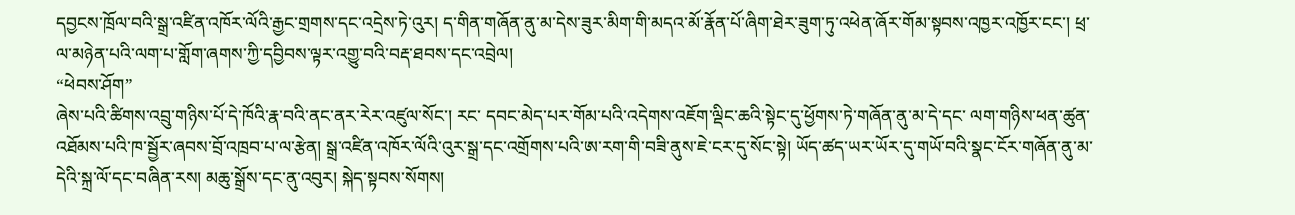དབྱངས་ཁྲོལ་བའི་སྒྲ་འཛིན་འཁོར་ལོའི་རྒྱང་གྲགས་དང་འདྲེས་ཏེ་འུར། ད་གིན་གཞོན་ནུ་མ་དེས་ཟུར་མིག་གི་མདའ་མོ་རྣོན་པོ་ཞིག་ཐེར་ཟུག་ཏུ་འཕེན་ཞོར་གོམ་སྟབས་འཁྱར་འཁྱོར་ངང་། ཕྲ་ལ་མཉེན་པའི་ལག་པ་གློག་ཞགས་ཀྱི་དབྱིབས་ལྟར་འགྱུ་བའི་བརྡ་ཐབས་དང་འབྲེལ།
“ཕེབས་ཤོག”
ཞེས་པའི་ཚིགས་འབྲུ་གཉིས་པོ་དེ་ཁོའི་རྣ་བའི་ནང་ནར་རེར་འཛུལ་སོང་། རང་ དབང་མེད་པར་གོམ་པའི་འདེགས་འཇོག་ལྡིང་ཆའི་སྟེང་དུ་ཕྱོགས་ཏེ་གཞོན་ནུ་མ་དེ་དང་ ལག་གཉིས་ཕན་ཚུན་འཐོམས་པའི་ཁ་སྦྱོར་ཞབས་བྲོ་འཁྲབ་པ་ལ་རྩེན། སྒྲ་འཛིན་འཁོར་ལོའི་འུར་སྒྲ་དང་འགྲོགས་པའི་ཨ་རག་གི་བཟི་ནུས་ཇེ་ངར་དུ་སོང་སྟེ། ཡོད་ཚད་ཡར་ཡོར་དུ་གཡོ་བའི་སྣང་ངོར་གཞོན་ནུ་མ་དེའི་སྐྲ་ལོ་དང་བཞིན་རས། མཆུ་སྒྲོས་དང་ནུ་འབུར། སྐེད་སྟབས་སོགས།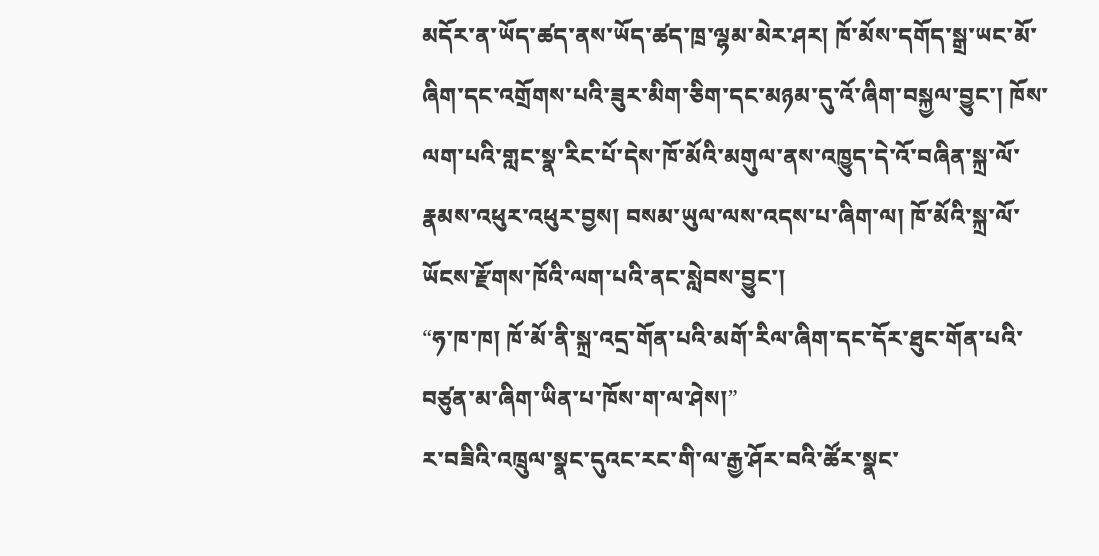མདོར་ན་ཡོད་ཚད་ནས་ཡོད་ཚད་ཁྲ་ལྷམ་མེར་ཤར། ཁོ་མོས་དགོད་སྒྲ་ཡང་མོ་ཞིག་དང་འགྲོགས་པའི་ཟུར་མིག་ཅིག་དང་མཉམ་དུ་འོ་ཞིག་བསྐྱལ་བྱུང་། ཁོས་ལག་པའི་གླང་སྣ་རིང་པོ་དེས་ཁོ་མོའི་མགུལ་ནས་འཁྱུད་དེ་འོ་བཞིན་སྐྲ་ལོ་རྣམས་འཕུར་འཕུར་བྱས། བསམ་ཡུལ་ལས་འདས་པ་ཞིག་ལ། ཁོ་མོའི་སྐྲ་ལོ་ཡོངས་རྫོགས་ཁོའི་ལག་པའི་ནང་སླེབས་བྱུང་།
“ཧ་ཁ་ཁ། ཁོ་མོ་ནི་སྐྲ་འདྲ་གོན་པའི་མགོ་རིལ་ཞིག་དང་དོར་ཐུང་གོན་པའི་བཙུན་མ་ཞིག་ཡིན་པ་ཁོས་ག་ལ་ཤེས།”
ར་བཟིའི་འཁྲུལ་སྣང་དུའང་རང་གི་ལ་རྒྱ་ཤོར་བའི་ཚོར་སྣང་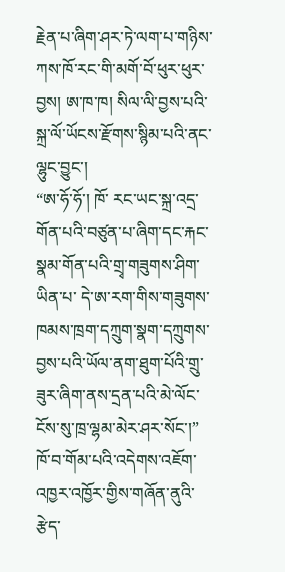རྗེན་པ་ཞིག་ཤར་ཏེ་ལག་པ་གཉིས་ཀས་ཁོ་རང་གི་མགོ་བོ་ཕུར་ཕུར་བྱས། ཨ་ཁ་ཁ། སིལ་ལི་བྱས་པའི་སྐྲ་ལོ་ཡོངས་རྫོགས་སྙིམ་པའི་ནང་ལྷུང་བྱུང་།
“ཨ་ཧོ་ཧོ་། ཁོ་ རང་ཡང་སྐྲ་འདྲ་གོན་པའི་བཙུན་པ་ཞིག་དང་རྐང་སྣམ་གོན་པའི་གྲྭ་གཟུགས་ཤིག་ཡིན་པ་ དེ་ཨ་རག་གིས་གཟུགས་ཁམས་ཁྲག་དཀྲུག་སྣག་དཀྲུགས་བྱས་པའི་ཡོལ་ནག་ཐུག་པོའི་གྲུ་ ཟུར་ཞིག་ནས་དྲན་པའི་མེ་ལོང་ངོས་སུ་ཁྲ་ལྷམ་མེར་ཤར་སོང་།”
ཁོ་བ་གོམ་པའི་འདེགས་འཇོག་འཁྱར་འཁྱོར་གྱིས་གཞོན་ནུའི་རྩེད་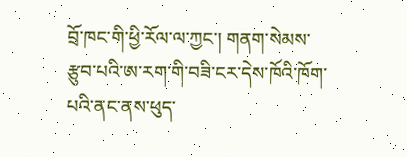བྲོ་ཁང་གི་ཕྱི་རོལ་ལ་ཀྱང་། གནག་སེམས་རྩུབ་པའི་ཨ་རག་གི་བཟི་ངར་དེས་ཁོའི་ཁོག་པའི་ནང་ནས་ཕུད་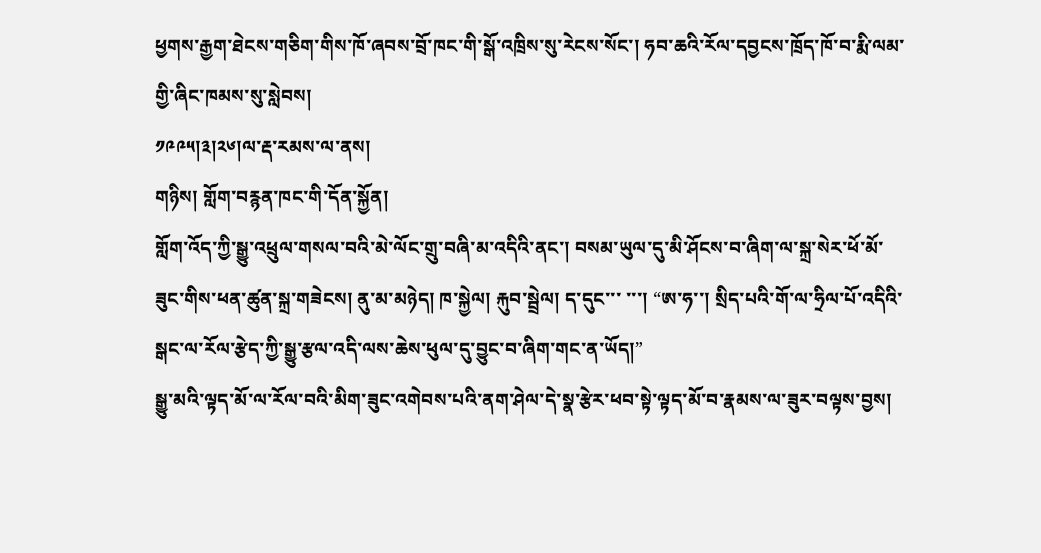ཕྱགས་རྒྱག་ཐེངས་གཅིག་གིས་ཁོ་ཞབས་བྲོ་ཁང་གི་སྒོ་འཁྲིས་སུ་རེངས་སོང་། ཧབ་ཆའི་རོལ་དབྱངས་ཁྲོད་ཁོ་བ་རྨི་ལམ་གྱི་ཞིང་ཁམས་སུ་སླེབས།
༡༩༩༥།༣།༢༦།ལ་རྡ་རམས་ལ་ནས།
གཉིས། གློག་བརྙན་ཁང་གི་དོན་སྐྱོན།
གློག་འོད་ཀྱི་སྒྱུ་འཕྲུལ་གསལ་བའི་མེ་ལོང་གྲུ་བཞི་མ་འདིའི་ནང་། བསམ་ཡུལ་དུ་མི་ཤོངས་བ་ཞིག་ལ་སྐྲ་སེར་ཕོ་མོ་ཟུང་གིས་ཕན་ཚུན་སྐྲ་གཟེངས། ནུ་མ་མཉེད། ཁ་སྐྱེལ། རྐུབ་སྦྲེལ། ད་དུང་་་ ་་་། “ཨ་ཧ་་། སྲིད་པའི་གོ་ལ་ཧྲིལ་པོ་འདིའི་སྒང་ལ་རོལ་རྩེད་ཀྱི་སྒྱུ་རྩལ་འདི་ལས་ཆེས་ཕུལ་དུ་བྱུང་བ་ཞིག་གང་ན་ཡོད།”
སྒྱུ་མའི་ལྟད་མོ་ལ་རོལ་བའི་མིག་ཟུང་འགེབས་པའི་ནག་ཤེལ་དེ་སྣ་རྩེར་ཕབ་སྟེ་ལྟད་མོ་བ་རྣམས་ལ་ཟུར་བལྟས་བྱས།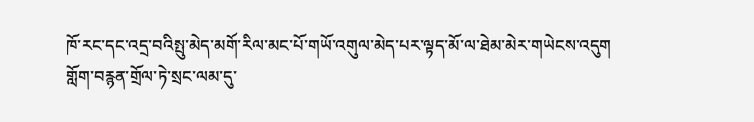ཁོ་རང་དང་འདྲ་བའིསྤུ་མེད་མགོ་རིལ་མང་པོ་གཡོ་འགུལ་མེད་པར་ལྟད་མོ་ལ་ཐེམ་མེར་གཡེངས་འདུག
གློག་བརྙན་གྲོལ་ཏེ་སྲང་ལམ་དུ་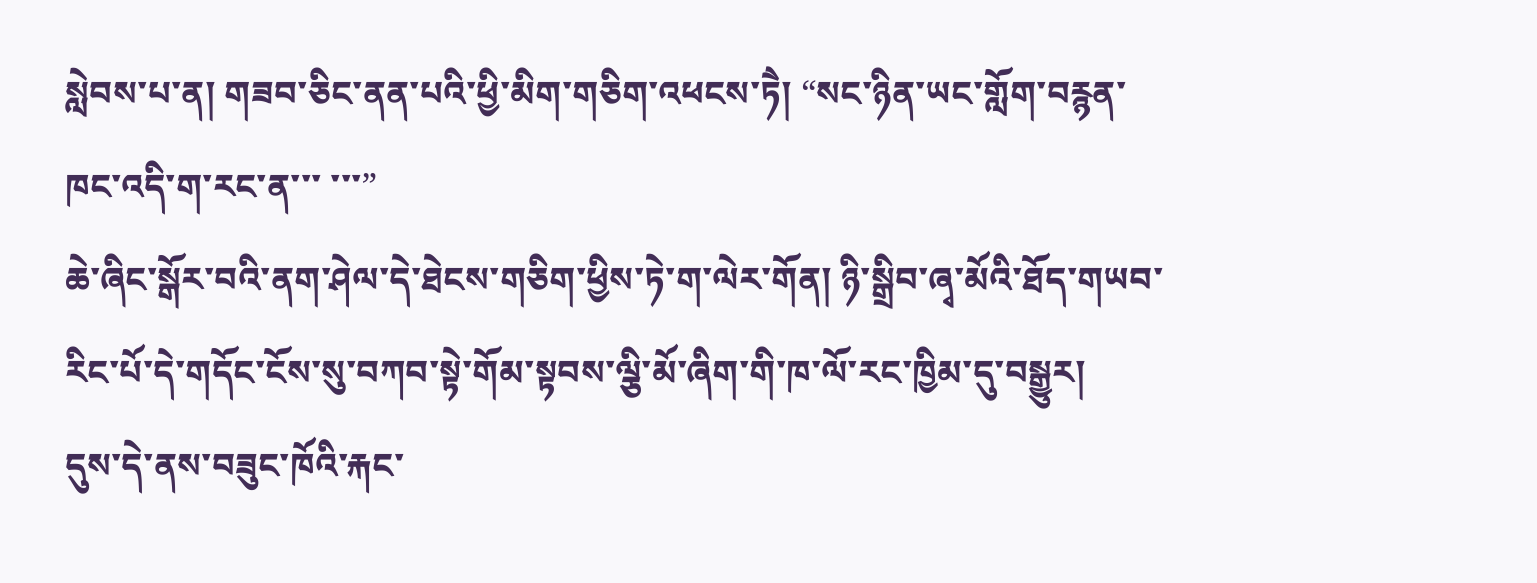སླེབས་པ་ན། གཟབ་ཅིང་ནན་པའི་ཕྱི་མིག་གཅིག་འཕངས་ཏཻ། “སང་ཉིན་ཡང་གློག་བརྙན་ཁང་འདི་ག་རང་ན་་་ ་་་”
ཆེ་ཞིང་སྒོར་བའི་ནག་ཤེལ་དེ་ཐེངས་གཅིག་ཕྱིས་ཏེ་ག་ལེར་གོན། ཉི་སྒྲིབ་ཞྭ་མོའི་ཐོད་གཡབ་རིང་པོ་དེ་གདོང་ངོས་སུ་བཀབ་སྟེ་གོམ་སྟབས་ལྕི་མོ་ཞིག་གི་ཁ་ལོ་རང་ཁྱིམ་དུ་བསྒྱུར།
དུས་དེ་ནས་བཟུང་ཁོའི་རྐང་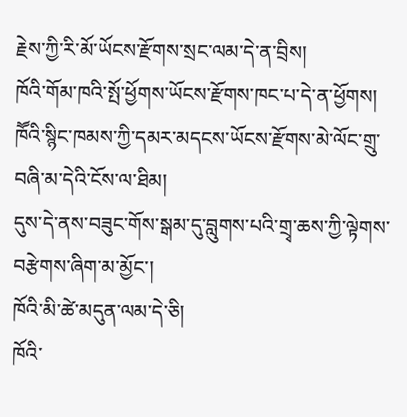རྗེས་ཀྱི་རི་མོ་ཡོངས་རྫོགས་སྲང་ལམ་དེ་ན་བྲིས།
ཁོའི་གོམ་ཁའི་སྤོ་ཕྱོགས་ཡོངས་རྫོགས་ཁང་པ་དེ་ན་ཕྱོགས།
ཁཽའི་སྙིང་ཁམས་ཀྱི་དམར་མདངས་ཡོངས་རྫོགས་མེ་ལོང་གྲུ་བཞི་མ་དེའི་ངོས་ལ་ཐིམ།
དུས་དེ་ནས་བཟུང་གོས་སྒམ་དུ་བླུགས་པའི་གྲྭ་ཆས་ཀྱི་ལྟེགས་བརྩེགས་ཞིག་མ་མྱོང་།
ཁོའི་མི་ཚེ་མདུན་ལམ་དེ་ཅི།
ཁོའི་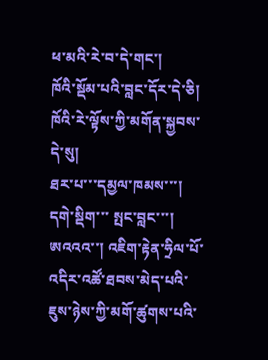ཕ་མའི་རེ་བ་དེ་གང་།
ཁོའི་སྡོམ་པའི་བླང་དོར་དེ་ཅི།
ཁོའི་རེ་ལྟོས་ཀྱི་མགོན་སྐྱབས་དེ་སུ།
ཐར་པ་་་དམྱལ་ཁམས་་་། དགེ་སྡིག་་་ སྤང་བླང་་་།
ཨའའའ་་། འཇིག་རྟེན་ཧྲིལ་པོ་འདིར་འཚོ་ཐབས་མེད་པའི་ཇུས་ཉེས་ཀྱི་མགོ་ཚུགས་པའི་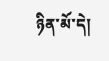ཉིན་མོ་དེ།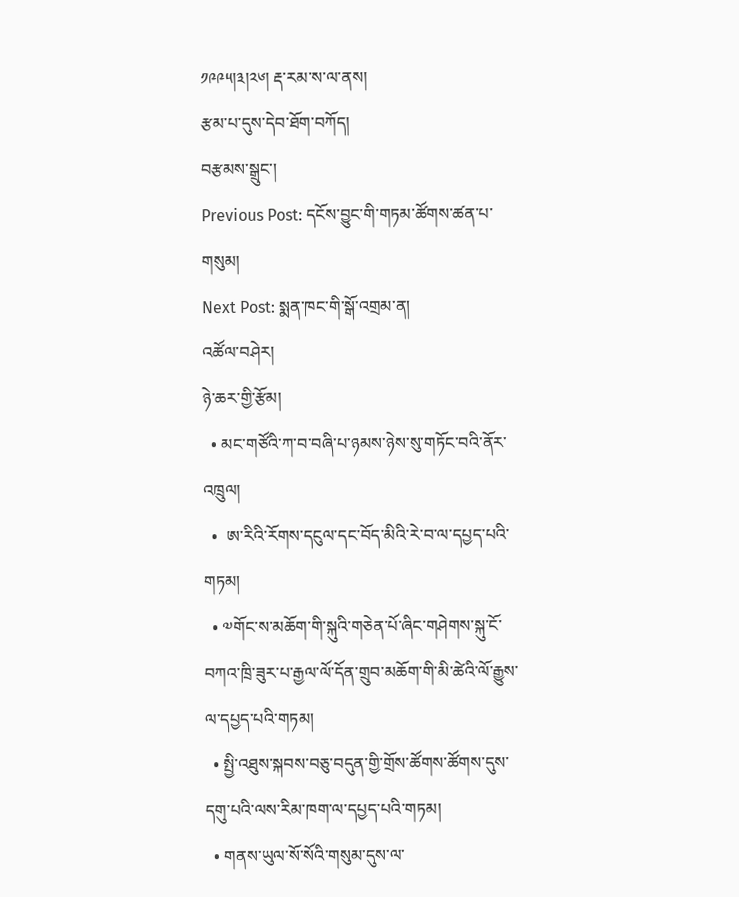༡༩༩༥།༣།༢༦། རྡ་རམ་ས་ལ་ནས།
རྩམ་པ་དུས་དེབ་ཐོག་བཀོད།
བརྩམས་སྒྲུང་།
Previous Post: དངོས་བྱུང་གི་གཏམ་ཚོགས་ཚན་པ་གསུམ།
Next Post: སྨན་ཁང་གི་སྒོ་འགྲམ་ན།
འཚོལ་བཤེར།
ཉེ་ཆར་གྱི་རྩོམ།
  • མང་གཙོའི་ཀ་བ་བཞི་པ་ཉམས་ཉེས་སུ་གཏོང་བའི་ནོར་འཁྲུལ།
  •  ཨ་རིའི་རོགས་དངུལ་དང་བོད་མིའི་རེ་བ་ལ་དཔྱད་པའི་གཏམ།
  • ༧གོང་ས་མཆོག་གི་སྐུའི་གཅེན་པོ་ཞིང་གཤེགས་སྐུ་ངོ་བཀའ་ཁྲི་ཟུར་པ་རྒྱལ་ལོ་དོན་གྲུབ་མཆོག་གི་མི་ཚེའི་ལོ་རྒྱུས་ལ་དཔྱད་པའི་གཏམ།
  • སྤྱི་འཐུས་སྐབས་བཅུ་བདུན་གྱི་གྲོས་ཚོགས་ཚོགས་དུས་དགུ་པའི་ལས་རིམ་ཁག་ལ་དཔྱད་པའི་གཏམ།
  • གནས་ཡུལ་སོ་སོའི་གསུམ་དུས་ལ་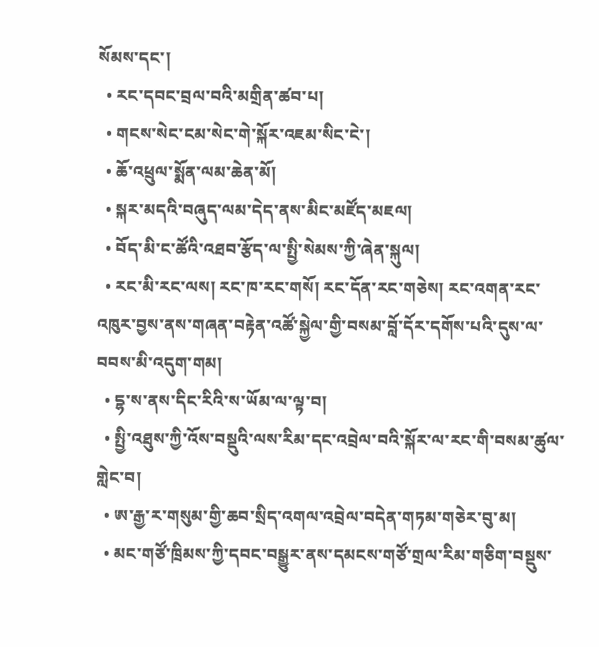སོམས་དང་།
  • རང་དབང་བྲལ་བའི་མགྲིན་ཚབ་པ།
  • གངས་སེང་ངམ་སེང་གེ་སྐོར་འཇམ་སིང་ངེ་།
  • ཆོ་འཕྲུལ་སྨོན་ལམ་ཆེན་མོ།
  • སྐར་མདའི་བཞུད་ལམ་དེད་ནས་མིང་མཛོད་མཇལ།
  • བོད་མི་ང་ཚོའི་འཐབ་རྩོད་ལ་སྤྱི་སེམས་ཀྱི་ཞེན་སྐུལ།
  • རང་མི་རང་ལས། རང་ཁ་རང་གསོ། རང་དོན་རང་གཅེས། རང་འགན་རང་འཁུར་བྱས་ནས་གཞན་བརྟེན་འཚོ་སྐྱེལ་གྱི་བསམ་བློ་དོར་དགོས་པའི་དུས་ལ་བབས་མི་འདུག་གམ།
  • དྷ་ས་ནས་དིང་རིའི་ས་ཡོམ་ལ་ལྟ་བ།
  • སྤྱི་འཐུས་ཀྱི་འོས་བསྡུའི་ལས་རིམ་དང་འབྲེལ་བའི་སྐོར་ལ་རང་གི་བསམ་ཚུལ་གླེང་བ།
  • ཨ་རྒྱ་ར་གསུམ་གྱི་ཆབ་སྲིད་འགལ་འབྲེལ་བདེན་གཏམ་གཅེར་བུ་མ།
  • མང་གཙོ་ཁྲིམས་ཀྱི་དབང་བསྒྱུར་ནས་དམངས་གཙོ་གྲལ་རིམ་གཅིག་བསྡུས་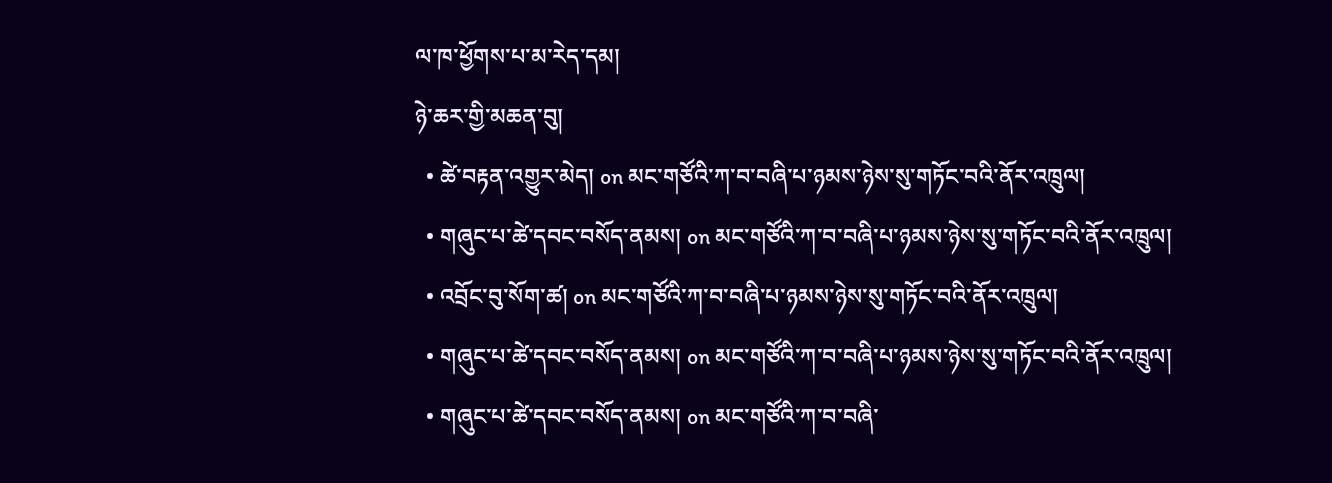ལ་ཁ་ཕྱོགས་པ་མ་རེད་དམ།
ཉེ་ཆར་གྱི་མཆན་བུ།
  • ཚེ་བརྟན་འགྱུར་མེད། on མང་གཙོའི་ཀ་བ་བཞི་པ་ཉམས་ཉེས་སུ་གཏོང་བའི་ནོར་འཁྲུལ།
  • གཞུང་པ་ཚེ་དབང་བསོད་ནམས། on མང་གཙོའི་ཀ་བ་བཞི་པ་ཉམས་ཉེས་སུ་གཏོང་བའི་ནོར་འཁྲུལ།
  • འབྲོང་བུ་སོག་ཚ། on མང་གཙོའི་ཀ་བ་བཞི་པ་ཉམས་ཉེས་སུ་གཏོང་བའི་ནོར་འཁྲུལ།
  • གཞུང་པ་ཚེ་དབང་བསོད་ནམས། on མང་གཙོའི་ཀ་བ་བཞི་པ་ཉམས་ཉེས་སུ་གཏོང་བའི་ནོར་འཁྲུལ།
  • གཞུང་པ་ཚེ་དབང་བསོད་ནམས། on མང་གཙོའི་ཀ་བ་བཞི་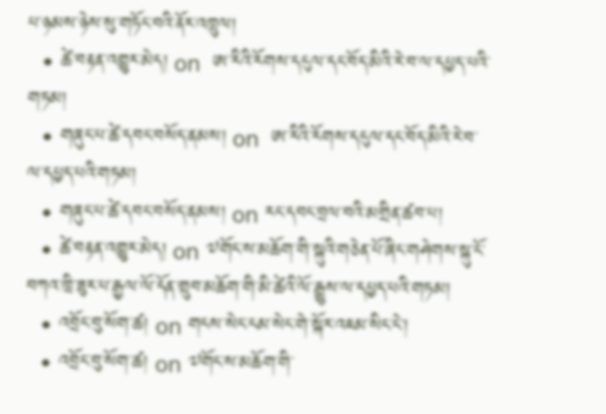པ་ཉམས་ཉེས་སུ་གཏོང་བའི་ནོར་འཁྲུལ།
  • ཚེ་བརྟན་འགྱུར་མེད། on  ཨ་རིའི་རོགས་དངུལ་དང་བོད་མིའི་རེ་བ་ལ་དཔྱད་པའི་གཏམ།
  • གཞུང་པ་ཚེ་དབང་བསོད་ནམས། on  ཨ་རིའི་རོགས་དངུལ་དང་བོད་མིའི་རེ་བ་ལ་དཔྱད་པའི་གཏམ།
  • གཞུང་པ་ཚེ་དབང་བསོད་ནམས། on རང་དབང་བྲལ་བའི་མགྲིན་ཚབ་པ།
  • ཚེ་བརྟན་འགྱུར་མེད། on ༧གོང་ས་མཆོག་གི་སྐུའི་གཅེན་པོ་ཞིང་གཤེགས་སྐུ་ངོ་བཀའ་ཁྲི་ཟུར་པ་རྒྱལ་ལོ་དོན་གྲུབ་མཆོག་གི་མི་ཚེའི་ལོ་རྒྱུས་ལ་དཔྱད་པའི་གཏམ།
  • འབྲོང་བུ་སོག་ཚ། on གངས་སེང་ངམ་སེང་གེ་སྐོར་འཇམ་སིང་ངེ་།
  • འབྲོང་བུ་སོག་ཚ། on ༧གོང་ས་མཆོག་གི་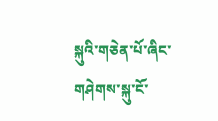སྐུའི་གཅེན་པོ་ཞིང་གཤེགས་སྐུ་ངོ་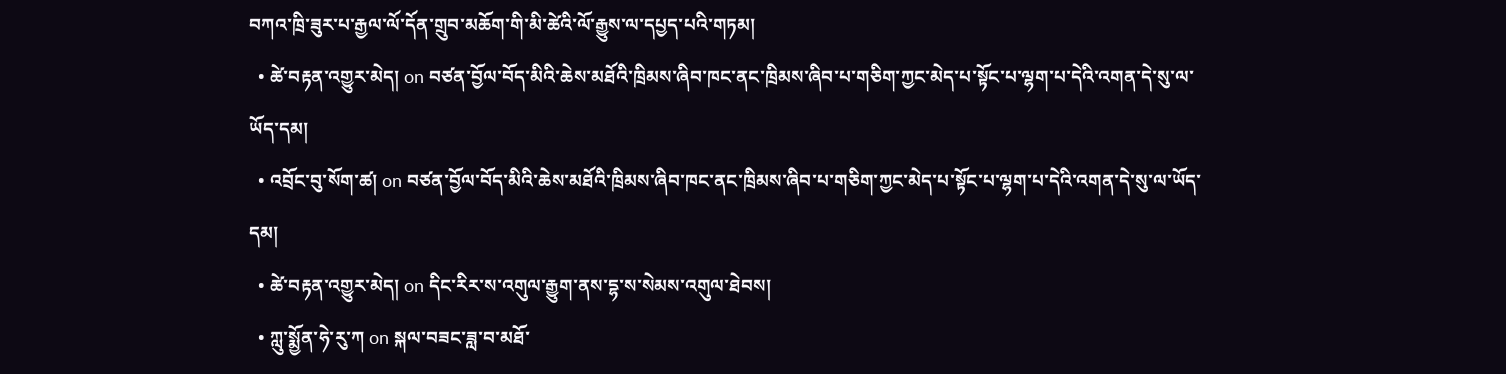བཀའ་ཁྲི་ཟུར་པ་རྒྱལ་ལོ་དོན་གྲུབ་མཆོག་གི་མི་ཚེའི་ལོ་རྒྱུས་ལ་དཔྱད་པའི་གཏམ།
  • ཚེ་བརྟན་འགྱུར་མེད། on བཙན་བྱོལ་བོད་མིའི་ཆེས་མཐོའི་ཁྲིམས་ཞིབ་ཁང་ནང་ཁྲིམས་ཞིབ་པ་གཅིག་ཀྱང་མེད་པ་སྟོང་པ་ལྷག་པ་དེའི་འགན་དེ་སུ་ལ་ཡོད་དམ།
  • འབྲོང་བུ་སོག་ཚ། on བཙན་བྱོལ་བོད་མིའི་ཆེས་མཐོའི་ཁྲིམས་ཞིབ་ཁང་ནང་ཁྲིམས་ཞིབ་པ་གཅིག་ཀྱང་མེད་པ་སྟོང་པ་ལྷག་པ་དེའི་འགན་དེ་སུ་ལ་ཡོད་དམ།
  • ཚེ་བརྟན་འགྱུར་མེད། on དིང་རིར་ས་འགུལ་རྒྱུག་ནས་དྷ་ས་སེམས་འགུལ་ཐེབས།
  • ཀླུ་སྨྱོན་ཧེ་རུ་ཀ on སྐལ་བཟང་ཟླ་བ་མཐོ་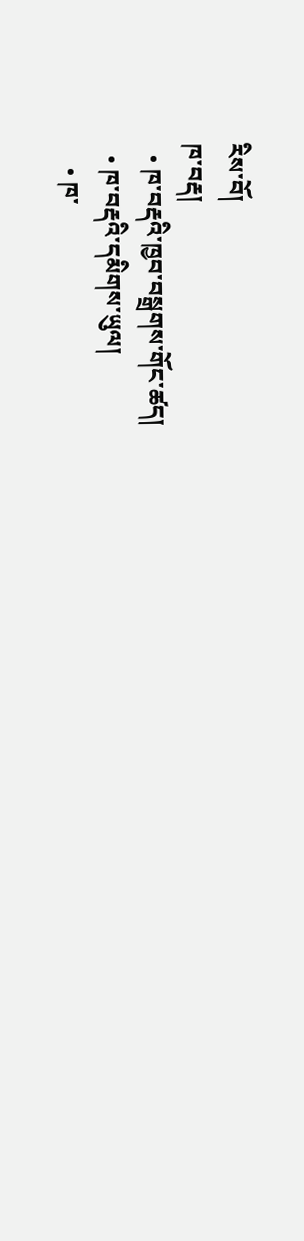རིས་བོ།
ཁ་བརྡ།
  • ཁ་བརྡའི་ཁྱབ་བསྒྲགས་གོང་ཚད།
  • ཁ་བརྡའི་དམིགས་ཡུལ།
    • ཁ་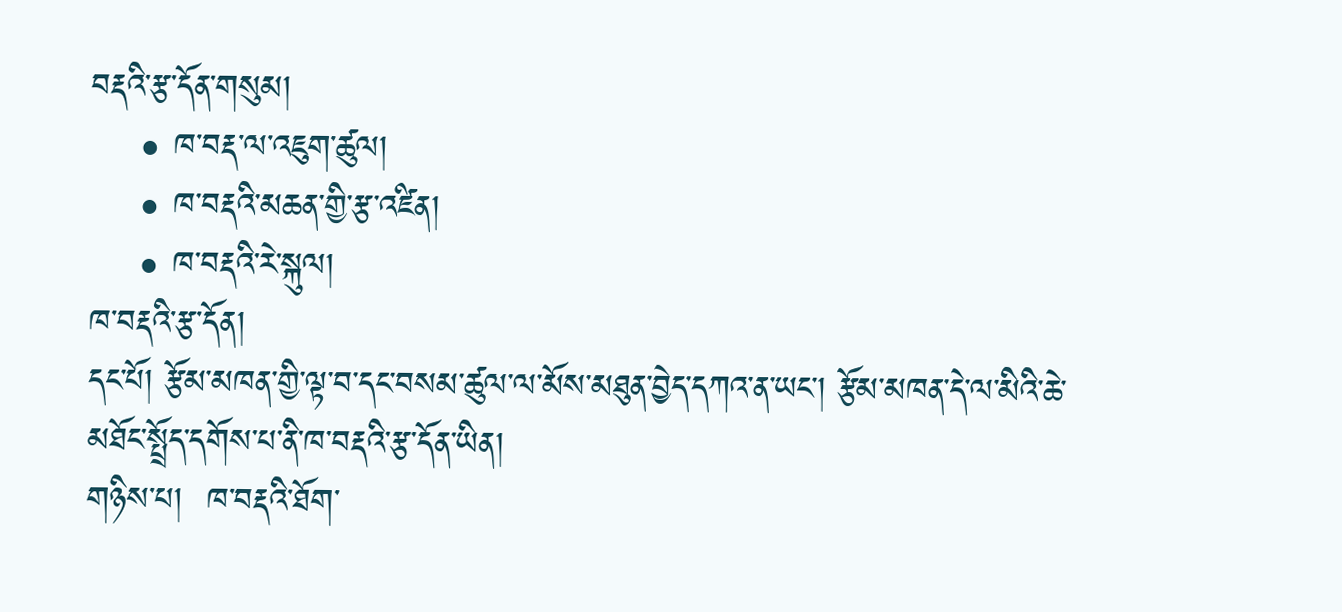བརྡའི་རྩ་དོན་གསུམ།
    • ཁ་བརྡ་ལ་འཇུག་ཚུལ།
    • ཁ་བརྡའི་མཆན་གྱི་རྩ་འཛིན།
    • ཁ་བརྡའི་རེ་སྐུལ།
ཁ་བརྡའི་རྩ་དོན།
དང་པོ། རྩོམ་མཁན་གྱི་ལྟ་བ་དང་བསམ་ཚུལ་ལ་མོས་མཐུན་བྱེད་དཀའ་ན་ཡང་། རྩོམ་མཁན་དེ་ལ་མིའི་ཆེ་མཐོང་སྤྲོད་དགོས་པ་ནི་ཁ་བརྡའི་རྩ་དོན་ཡིན།
གཉིས་པ།  ཁ་བརྡའི་ཐོག་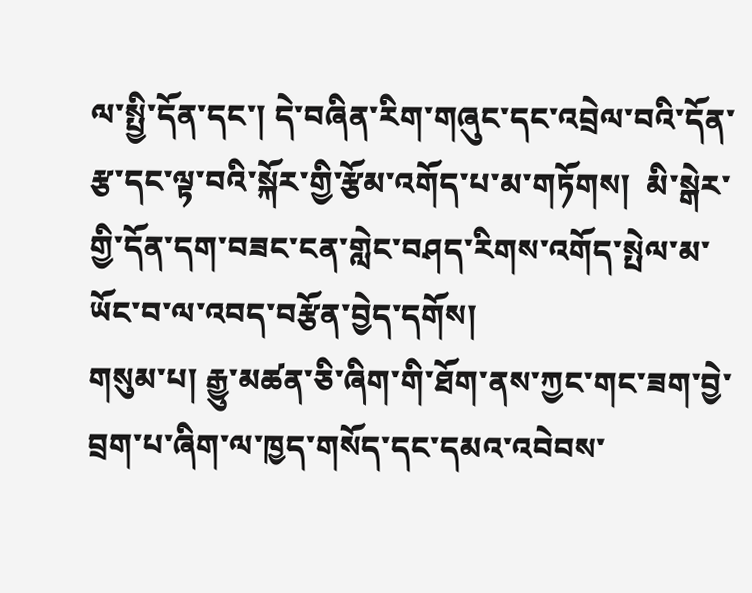ལ་སྤྱི་དོན་དང་། དེ་བཞིན་རིག་གཞུང་དང་འབྲེལ་བའི་དོན་རྩ་དང་ལྟ་བའི་སྐོར་གྱི་རྩོམ་འགོད་པ་མ་གཏོགས།  མི་སྒེར་གྱི་དོན་དག་བཟང་ངན་གླེང་བཤད་རིགས་འགོད་སྤེལ་མ་ཡོང་བ་ལ་འབད་བརྩོན་བྱེད་དགོས།
གསུམ་པ། རྒྱུ་མཚན་ཅི་ཞིག་གི་ཐོག་ནས་ཀྱང་གང་ཟག་བྱེ་བྲག་པ་ཞིག་ལ་ཁྱད་གསོད་དང་དམའ་འབེབས་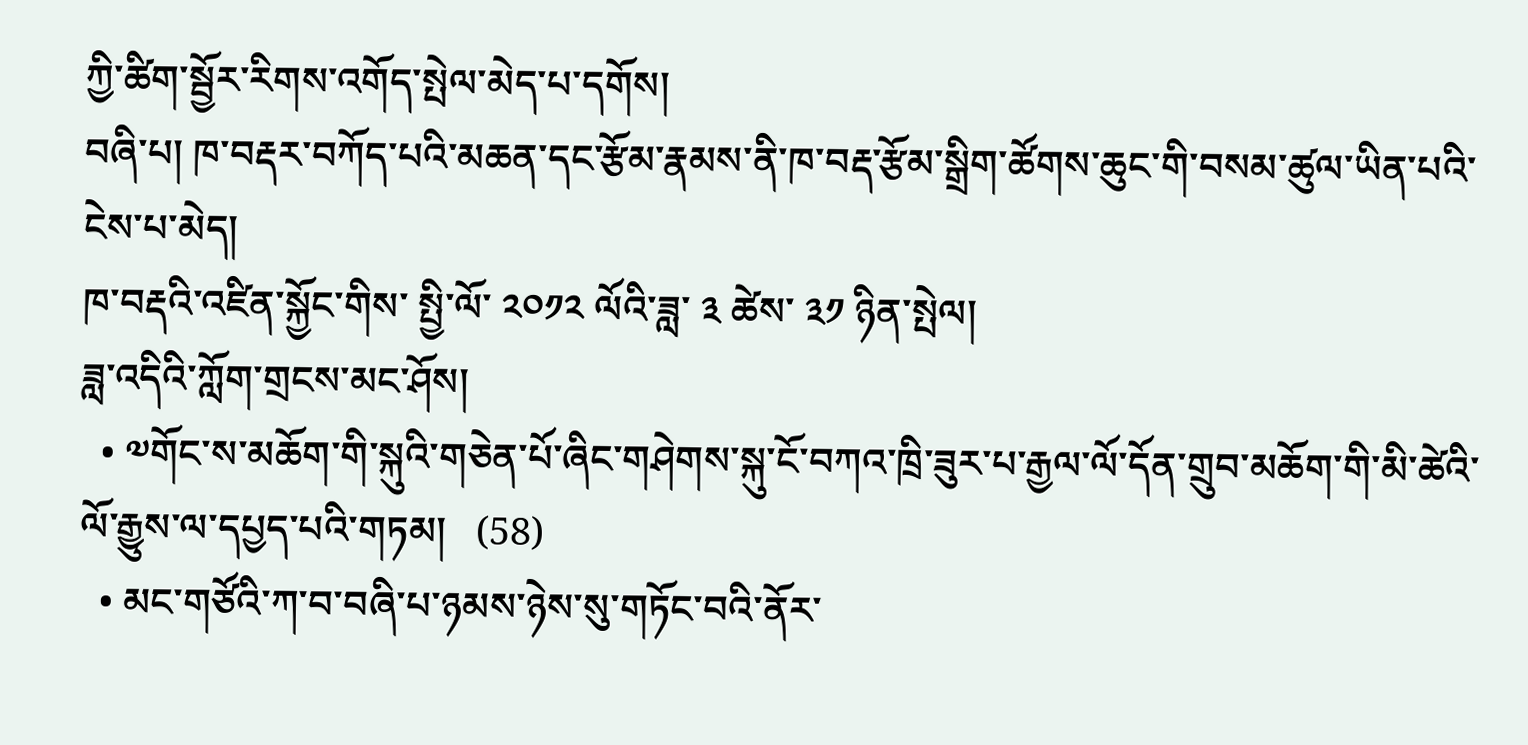ཀྱི་ཚིག་སྦྱོར་རིགས་འགོད་སྤེལ་མེད་པ་དགོས།
བཞི་པ། ཁ་བརྡར་བཀོད་པའི་མཆན་དང་རྩོམ་རྣམས་ནི་ཁ་བརྡ་རྩོམ་སྒྲིག་ཚོགས་ཆུང་གི་བསམ་ཚུལ་ཡིན་པའི་ངེས་པ་མེད།
ཁ་བརྡའི་འཛིན་སྐྱོང་གིས་ སྤྱི་ལོ་ ༢༠༡༢ ལོའི་ཟླ་ ༣ ཚེས་ ༣༡ ཉིན་སྤེལ།
ཟླ་འདིའི་ཀློག་གྲངས་མང་ཤོས།
  • ༧གོང་ས་མཆོག་གི་སྐུའི་གཅེན་པོ་ཞིང་གཤེགས་སྐུ་ངོ་བཀའ་ཁྲི་ཟུར་པ་རྒྱལ་ལོ་དོན་གྲུབ་མཆོག་གི་མི་ཚེའི་ལོ་རྒྱུས་ལ་དཔྱད་པའི་གཏམ།   (58)
  • མང་གཙོའི་ཀ་བ་བཞི་པ་ཉམས་ཉེས་སུ་གཏོང་བའི་ནོར་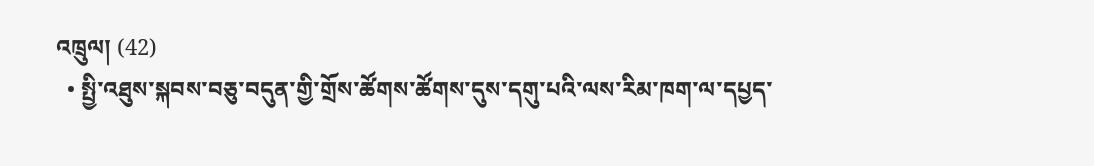འཁྲུལ། (42)
  • སྤྱི་འཐུས་སྐབས་བཅུ་བདུན་གྱི་གྲོས་ཚོགས་ཚོགས་དུས་དགུ་པའི་ལས་རིམ་ཁག་ལ་དཔྱད་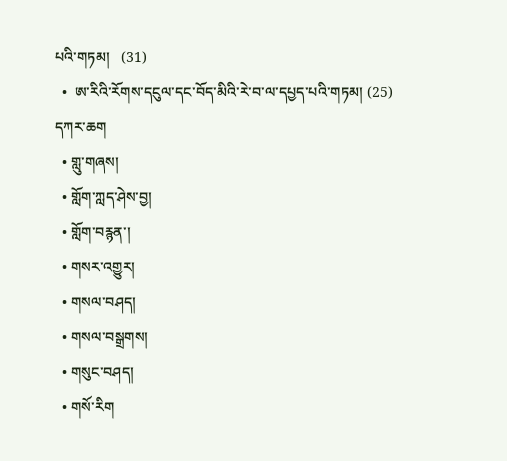པའི་གཏམ།   (31)
  •  ཨ་རིའི་རོགས་དངུལ་དང་བོད་མིའི་རེ་བ་ལ་དཔྱད་པའི་གཏམ། (25)
དཀར་ཆག
  • གླུ་གཞས།
  • གློག་ཀླད་ཤེས་བྱ།
  • གློག་བརྙན་།
  • གསར་འགྱུར།
  • གསལ་བཤད།
  • གསལ་བསྒྲགས།
  • གསུང་བཤད།
  • གསོ་རིག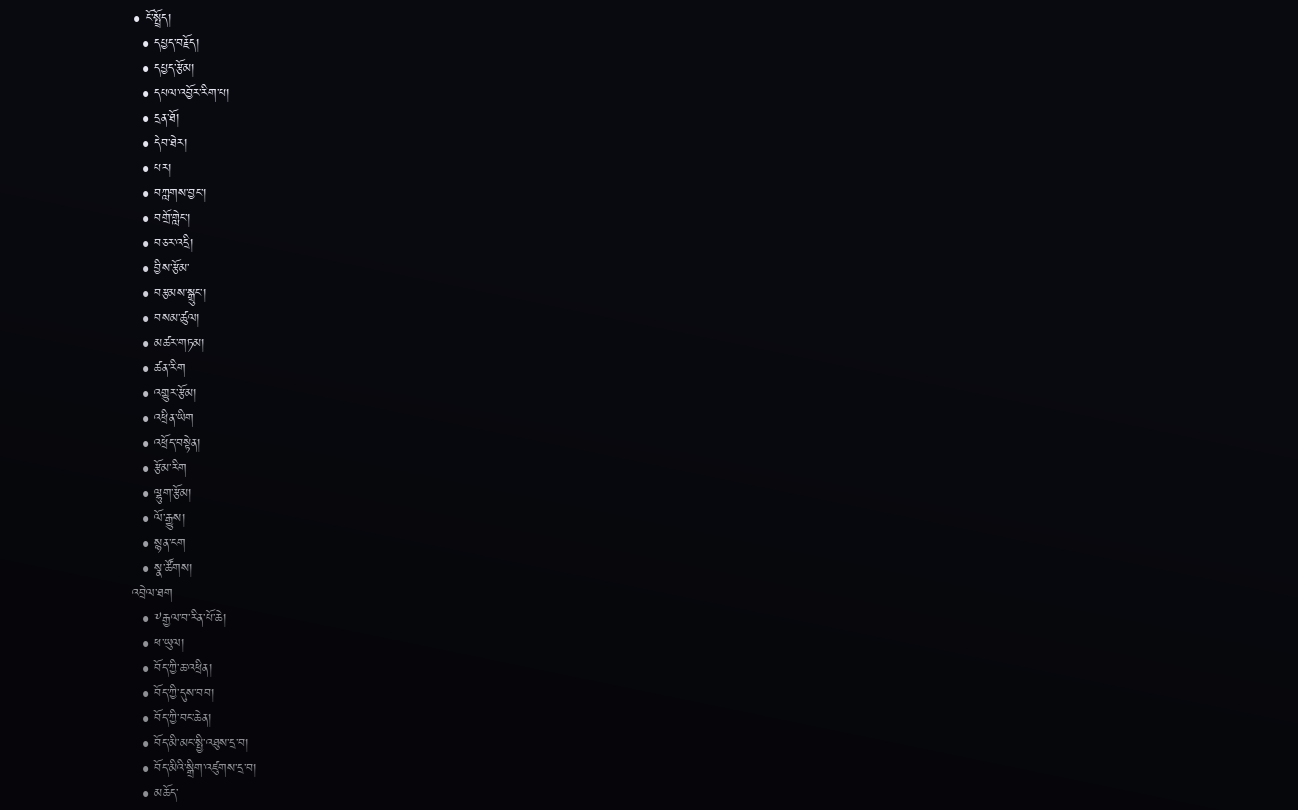• ངོ་སྤྲོད།
  • དཔྱད་བརྗོད།
  • དཔྱད་རྩོམ།
  • དཔལ་འབྱོར་རིག་པ།
  • དྲན་ཐོ།
  • དེབ་ཐེར།
  • པར།
  • བཀླགས་བྱང་།
  • བགྲོ་གླེང་།
  • བཅར་འདྲི།
  • བྱིས་རྩོམ་
  • བརྩམས་སྒྲུང་།
  • བསམ་ཚུལ།
  • མཚར་གཏམ།
  • ཚན་རིག
  • འགྱུར་རྩོམ།
  • འཕྲིན་ཡིག
  • འཕྲོད་བསྟེན།
  • རྩོམ་རིག
  • ལྷུག་རྩོམ།
  • ལོ་རྒྱུས།
  • སྙན་ངག
  • སྣ་ཚོགས།
འབྲེལ་ཐག
  • ༸རྒྱལ་བ་རིན་པོ་ཆེ།
  • ཕ་ཡུལ།
  • བོད་ཀྱི་ཆ་འཕྲིན།
  • བོད་ཀྱི་དུས་བབ།
  • བོད་ཀྱི་བང་ཆེན།
  • བོད་མི་མང་སྤྱི་འཐུས་དྲ་བ།
  • བོད་མིའི་སྒྲིག་འཛུགས་དྲ་བ།
  • མཆོད་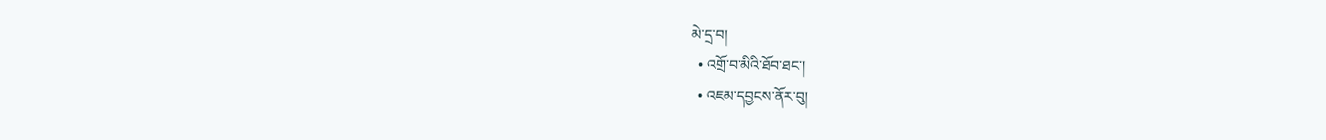མེ་དྲ་བ།
  • འགྲོ་བ་མིའི་ཐོབ་ཐང་།
  • འཇམ་དབྱངས་ནོར་བུ།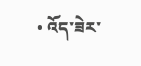• འོད་ཟེར་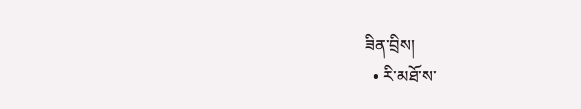ཟིན་བྲིས།
  • རི་མཐོ་ས་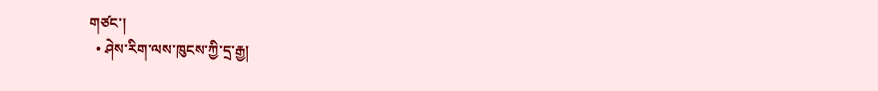གཙང་།
  • ཤེས་རིག་ལས་ཁུངས་ཀྱི་དྲ་རྒྱ།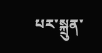པར་སྐྲུན་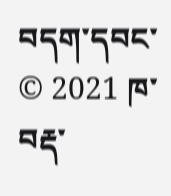བདག་དབང་ © 2021 ཁ་བརྡ་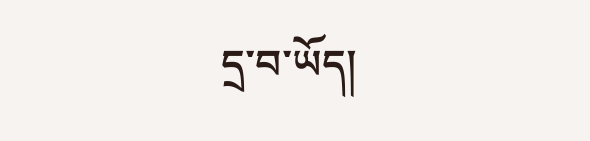དྲ་བ་ཡོད།